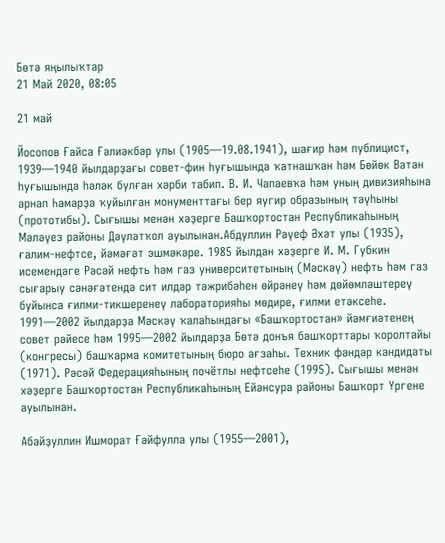Бөтә яңылыҡтар
21 Май 2020, 08:05

21 май

Йосопов Ғайса Ғәлиәкбәр улы (1905—19.08.1941), шағир һәм публицист, 1939—1940 йылдарҙағы совет‑фин һуғышында ҡатнашҡан һәм Бөйөк Ватан һуғышында һәләк булған хәрби табип. В. И. Чапаевҡа һәм уның дивизияһына арнап Һамарҙа ҡуйылған монументтағы бер яугир образының тәүһыны (прототибы). Сығышы менән хәҙерге Башҡортостан Республикаһының Мәләүез районы Дәүләтҡол ауылынан.Абдуллин Рәүеф Әхәт улы (1935), ғалим-нефтсе, йәмәғәт эшмәкәре. 1985 йылдан хәҙерге И. М. Губкин исемендәге Рәсәй нефть һәм газ университетының (Мәскәү) нефть һәм газ сығарыу сәнәғәтендә сит илдәр тәжрибәһен өйрәнеү һәм дөйөмләштереү буйынса ғилми-тикшеренеү лабораторияһы мөдире, ғилми етәксеһе. 1991—2002 йылдарҙа Мәскәү ҡалаһындағы «Башҡортостан» йәмғиәтенең совет рәйесе һәм 1995—2002 йылдарҙа Бөтә донъя башҡорттары ҡоролтайы (конгресы) башҡарма комитетының бюро ағзаһы. Техник фәндәр кандидаты (1971). Рәсәй Федерацияһының почётлы нефтсеһе (1995). Сығышы менән хәҙерге Башҡортостан Республикаһының Ейәнсура районы Башҡорт Үргене ауылынан.

Абайҙуллин Ишморат Ғәйфулла улы (1955—2001),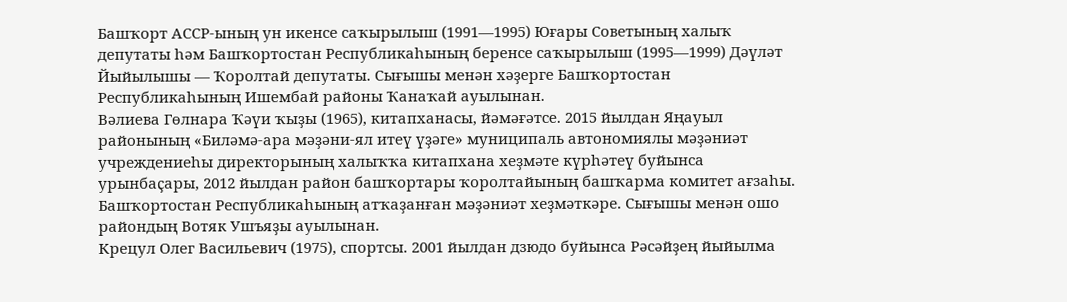Башҡорт АССР-ының ун икенсе саҡырылыш (1991—1995) Юғары Советының халыҡ депутаты һәм Башҡортостан Республикаһының беренсе саҡырылыш (1995—1999) Дәүләт Йыйылышы — Ҡоролтай депутаты. Сығышы менән хәҙерге Башҡортостан Республикаһының Ишембай районы Ҡанаҡай ауылынан.
Вәлиева Гөлнара Ҡәүи ҡыҙы (1965), китапханасы, йәмәғәтсе. 2015 йылдан Яңауыл районының «Биләмә-ара мәҙәни-ял итеү үҙәге» муниципаль автономиялы мәҙәниәт учреждениеһы директорының халыҡҡа китапхана хеҙмәте күрһәтеү буйынса урынбаҫары, 2012 йылдан район башҡортары ҡоролтайының башҡарма комитет ағзаһы. Башҡортостан Республикаһының атҡаҙанған мәҙәниәт хеҙмәткәре. Сығышы менән ошо райондың Вотяк Ушъяҙы ауылынан.
Крецул Олег Васильевич (1975), спортсы. 2001 йылдан дзюдо буйынса Рәсәйҙең йыйылма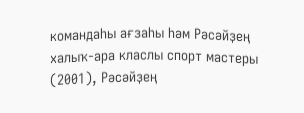командаһы ағзаһы һәм Рәсәйҙең халыҡ‑ара класлы спорт мастеры (2001), Рәсәйҙең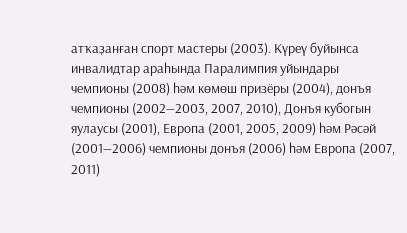атҡаҙанған спорт мастеры (2003). Күреү буйынса инвалидтар араһында Паралимпия уйындары чемпионы (2008) һәм көмөш призёры (2004), донъя чемпионы (2002—2003, 2007, 2010), Донъя кубогын яулаусы (2001), Европа (2001, 2005, 2009) һәм Рәсәй (2001—2006) чемпионы донъя (2006) һәм Европа (2007, 2011)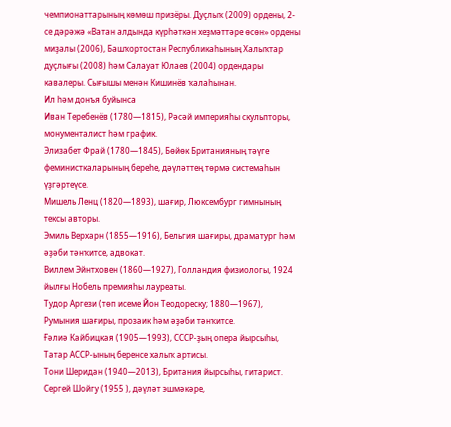чемпионаттарының көмөш призёры. Дуҫлыҡ (2009) ордены, 2-се дәрәжә «Ватан алдында күрһәткән хеҙмәттәре өсөн» ордены миҙалы (2006), Башҡортостан Республикаһының Халыҡтар дуҫлығы (2008) һәм Салауат Юлаев (2004) ордендары кавалеры. Сығышы менән Кишинёв ҡалаһынан.
Ил һәм донъя буйынса
Иван Теребенёв (1780—1815), Рәсәй империяһы скульпторы, монументалист һәм график.
Элизабет Фрай (1780—1845), Бөйөк Британияның тәүге феминисткаларының береһе, дәүләттең төрмә системаһын үҙгәртеүсе.
Мишель Ленц (1820—1893), шағир, Люксембург гимнының тексы авторы.
Эмиль Верхарн (1855—1916), Бельгия шағиры, драматург һәм әҙәби тәнҡитсе, адвокат.
Виллем Эйнтховен (1860—1927), Голландия физиологы, 1924 йылғы Нобель премияһы лауреаты.
Тудор Аргези (төп исеме Йон Теодореску; 1880—1967), Румыния шағиры, прозаик һәм әҙәби тәнҡитсе.
Ғәлиә Кайбицкая (1905—1993), СССР-ҙың опера йырсыһы, Татар АССР-ының беренсе халыҡ артисы.
Тони Шеридан (1940—2013), Британия йырсыһы, гитарист.
Сергей Шойгу (1955 ), дәүләт эшмәкәре,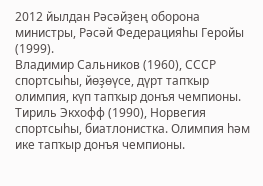2012 йылдан Рәсәйҙең оборона министры, Рәсәй Федерацияһы Геройы (1999).
Владимир Сальников (1960), СССР спортсыһы, йөҙөүсе, дүрт тапҡыр олимпия, күп тапҡыр донъя чемпионы.
Тириль Экхофф (1990), Норвегия спортсыһы, биатлонистка. Олимпия һәм ике тапҡыр донъя чемпионы.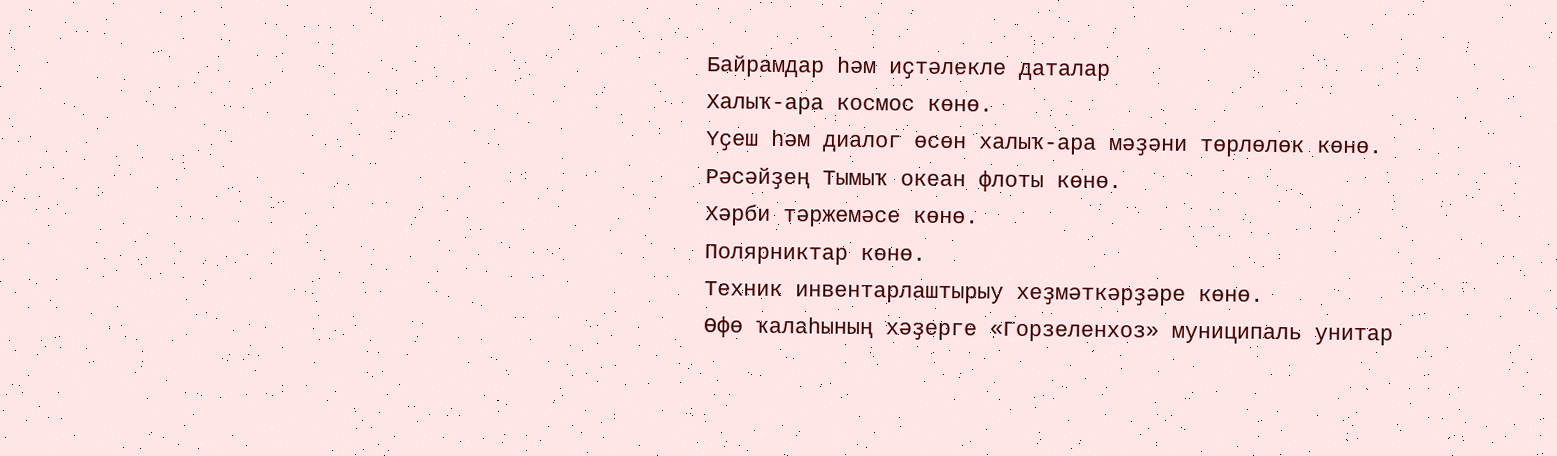Байрамдар һәм иҫтәлекле даталар
Халыҡ-ара космос көнө.
Үҫеш һәм диалог өсөн халыҡ-ара мәҙәни төрлөлөк көнө.
Рәсәйҙең Тымыҡ океан флоты көнө.
Хәрби тәржемәсе көнө.
Полярниктар көнө.
Техник инвентарлаштырыу хеҙмәткәрҙәре көнө.
Өфө ҡалаһының хәҙерге «Горзеленхоз» муниципаль унитар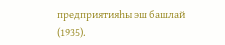предприятияһы эш башлай (1935).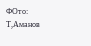ФОто: Т,Аманов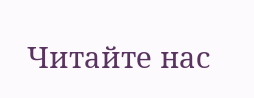Читайте нас